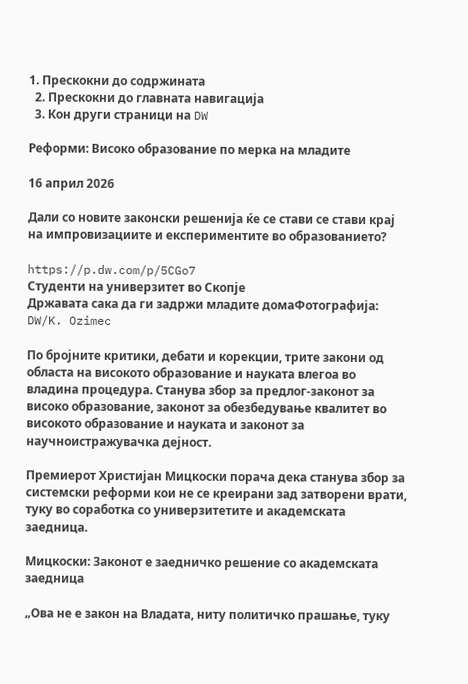1. Прескокни до содржината
  2. Прескокни до главната навигација
  3. Кон други страници на DW

Реформи: Високо образование по мерка на младите

16 април 2026

Дали со новите законски решенија ќе се стави се стави крај на импровизациите и експериментите во образованието?

https://p.dw.com/p/5CGo7
Студенти на универзитет во Скопје
Државата сака да ги задржи младите домаФотографија: DW/K. Ozimec

По бројните критики, дебати и корекции, трите закони од областа на високото образование и науката влегоа во владина процедура. Станува збор за предлог-законот за високо образование, законот за обезбедување квалитет во високото образование и науката и законот за научноистражувачка дејност.

Премиерот Христијан Мицкоски порача дека станува збор за системски реформи кои не се креирани зад затворени врати, туку во соработка со универзитетите и академската заедница.

Мицкоски: Законот е заедничко решение со академската заедница

„Ова не е закон на Владата, ниту политичко прашање, туку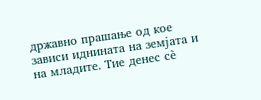државно прашање од кое зависи иднината на земјата и на младите. Тие денес сè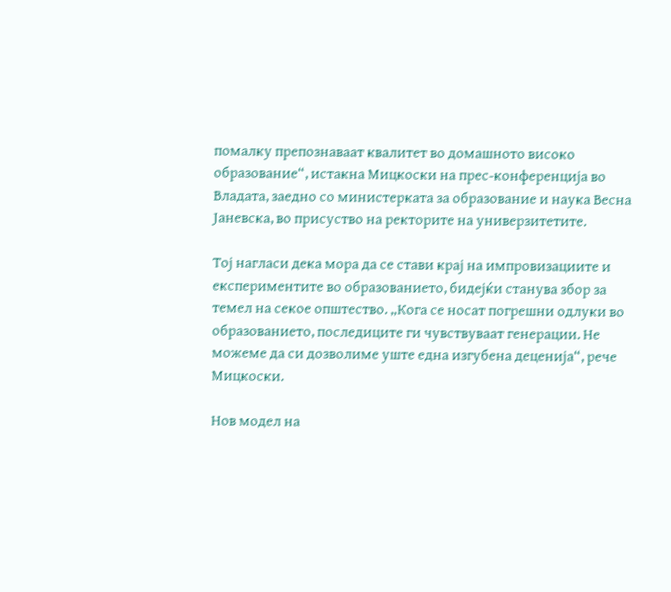помалку препознаваат квалитет во домашното високо образование“, истакна Мицкоски на прес-конференција во Владата, заедно со министерката за образование и наука Весна Јаневска, во присуство на ректорите на универзитетите.

Тој нагласи дека мора да се стави крај на импровизациите и експериментите во образованието, бидејќи станува збор за темел на секое општество. „Кога се носат погрешни одлуки во образованието, последиците ги чувствуваат генерации. Не можеме да си дозволиме уште една изгубена деценија“, рече Мицкоски.

Нов модел на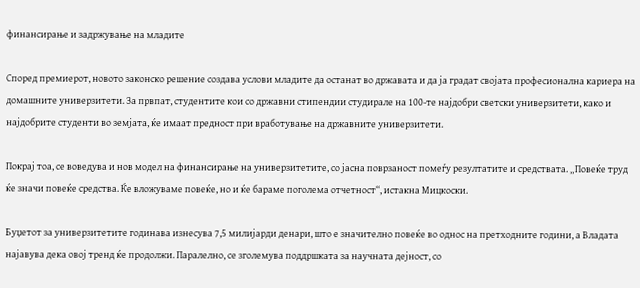финансирање и задржување на младите

Според премиерот, новото законско решение создава услови младите да останат во државата и да ја градат својата професионална кариера на домашните универзитети. За првпат, студентите кои со државни стипендии студирале на 100-те најдобри светски универзитети, како и најдобрите студенти во земјата, ќе имаат предност при вработување на државните универзитети.

Покрај тоа, се воведува и нов модел на финансирање на универзитетите, со јасна поврзаност помеѓу резултатите и средствата. „Повеќе труд ќе значи повеќе средства. Ќе вложуваме повеќе, но и ќе бараме поголема отчетност“, истакна Мицкоски.

Буџетот за универзитетите годинава изнесува 7,5 милијарди денари, што е значително повеќе во однос на претходните години, а Владата најавува дека овој тренд ќе продолжи. Паралелно, се зголемува поддршката за научната дејност, со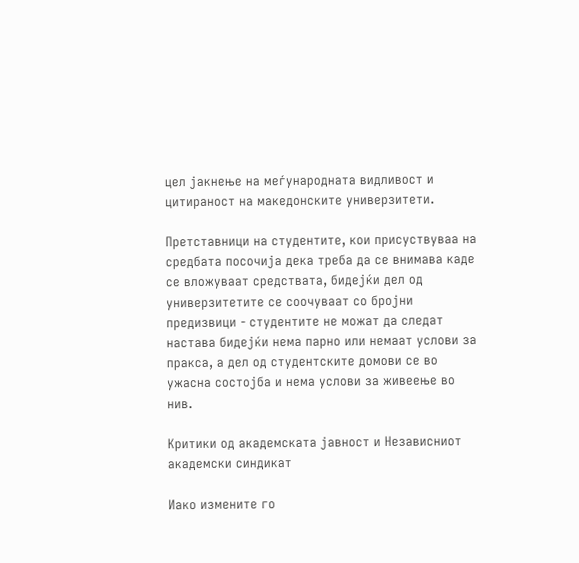цел јакнење на меѓународната видливост и цитираност на македонските универзитети.

Претставници на студентите, кои присуствуваа на средбата посочија дека треба да се внимава каде се вложуваат средствата, бидејќи дел од универзитетите се соочуваат со бројни предизвици - студентите не можат да следат настава бидејќи нема парно или немаат услови за пракса, а дел од студентските домови се во ужасна состојба и нема услови за живеење во нив.

Критики од академската јавност и Независниот академски синдикат

Иако измените го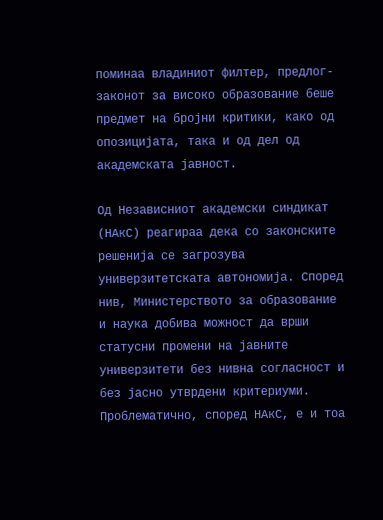поминаа владиниот филтер, предлог-законот за високо образование беше предмет на бројни критики, како од опозицијата, така и од дел од академската јавност.

Од Независниот академски синдикат (НАкС) реагираа дека со законските решенија се загрозува универзитетската автономија. Според нив, Министерството за образование и наука добива можност да врши статусни промени на јавните универзитети без нивна согласност и без јасно утврдени критериуми. Проблематично, според НАкС, е и тоа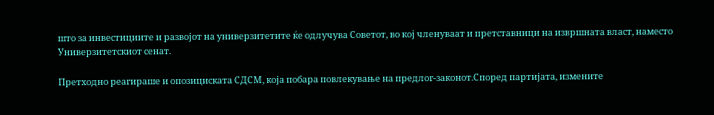што за инвестициите и развојот на универзитетите ќе одлучува Советот, во кој членуваат и претставници на извршната власт, наместо Универзитетскиот сенат.

Претходно реагираше и опозициската СДСМ, која побара повлекување на предлог-законот.Според партијата, измените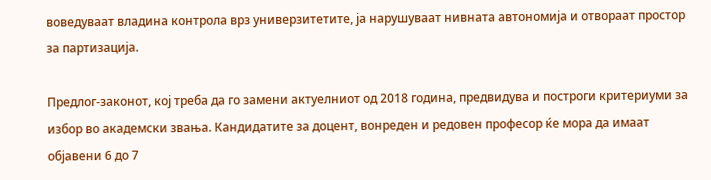воведуваат владина контрола врз универзитетите, ја нарушуваат нивната автономија и отвораат простор за партизација.

Предлог-законот, кој треба да го замени актуелниот од 2018 година, предвидува и построги критериуми за избор во академски звања. Кандидатите за доцент, вонреден и редовен професор ќе мора да имаат објавени 6 до 7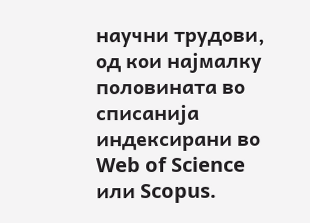научни трудови, од кои најмалку половината во списанија индексирани во Web of Science или Scopus.